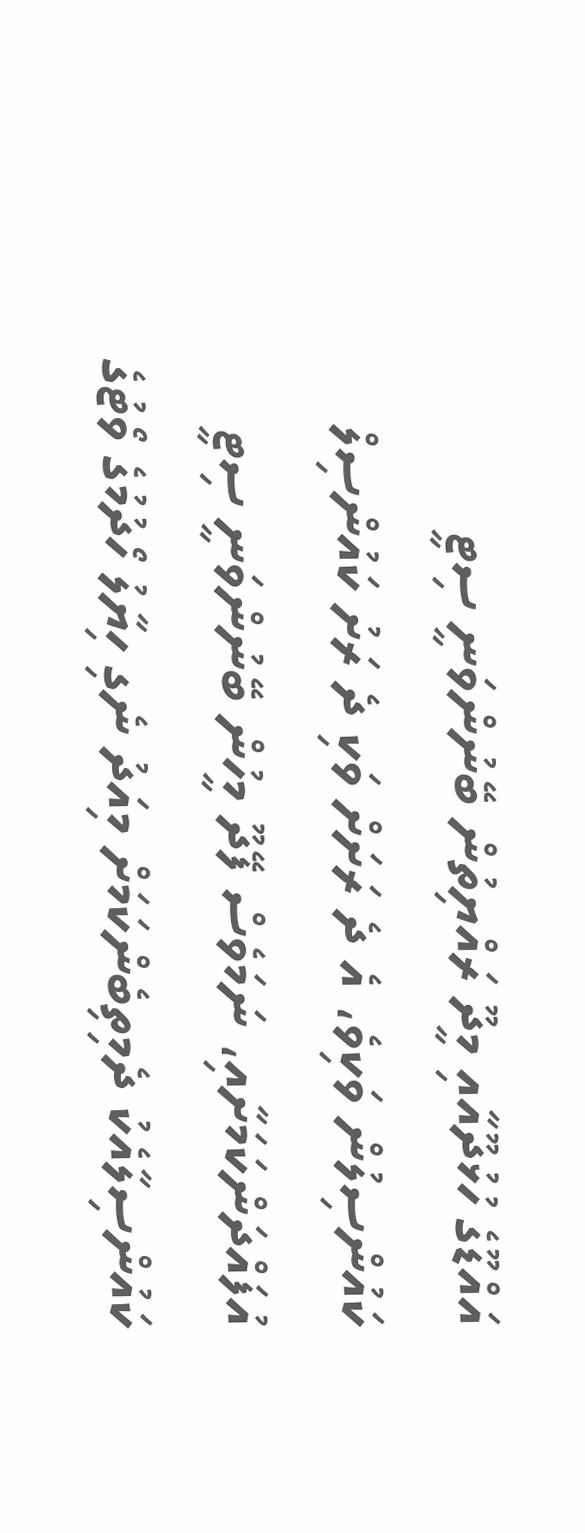އައްޑޫގެ ހުޅުދޫއާއި މީދޫ ރައްޔިތުން ބޭނުންވަނީ ސިޓީ ކައުންސިލުން ވަކިވެ، އެ ދެ ރަށަށް ވަކި ދެ ރަށު ކައުންސިލް އުފައްދަންކަމަށާއި، ނަމަވެސް ފޭދޫ މީހުން ބޭނުންވަނީ ސިޓީ ކައުންސިލާއެކު ދެމިތިބެންކަމަށް މިއަދު ނެގި ހިޔާލު ހޯދުމުގެ ވޯޓުގެ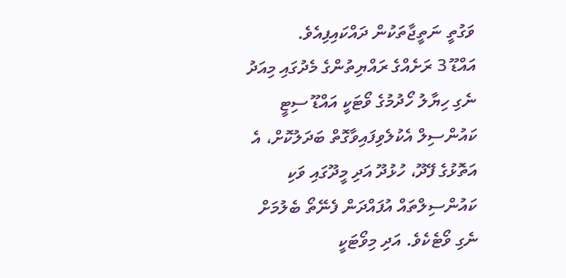ވަގުތީ ނަތީޖާތަކުން ދައްކައިފިއެވެ.
އައްޑޫ 3 ރަށެއްގެ ރައްޔިތުންގެ މެދުގައި މިއަދު ނެގި ހިޔާލު ހޯދުމުގެ ވޯޓަކީ އައްޑޫ ސިޓީ ކައުންސިލް އެކުލެވިފައިވާގޮތް ބަދަލުކޮށް، އެ އަތޮޅުގެ ފޭދޫ، ހުޅުދޫ އަދި މީދޫގައި ވަކި ކައުންސިލްތައް އުފައްދަން ފެނޭތޯ ބެލުމަށް ނެގި ވޯޓެކެވެ. އަދި މިވޯޓަކީ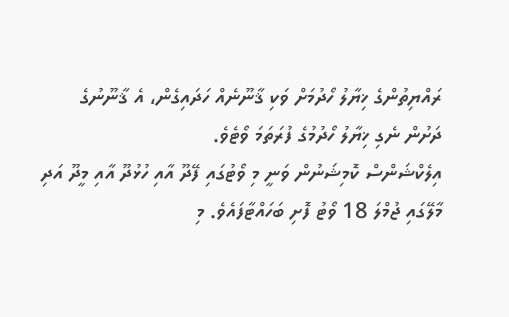ރައްޔިތުންގެ ޚިޔާލު ހޯދުމަށް ވަކި ޤާނޫނެއް ހަދައިގެން، އެ ޤާނޫނުގެ ދަށުން ނެގި ޚިޔާލު ހޯދުމުގެ ފުރަތަމަ ވޯޓެވެ.
އިލެކްޝަންސް ކޮމިޝަނުން ވަނީ މި ވޯޓުގައި ފޭދޫ އާއި ހުޅުދޫ އާއި މީދޫ އަދި މާލޭގައި ޖުމްލަ 18 ވޯޓު ފޮށި ބަހައްޓާފައެވެ. މި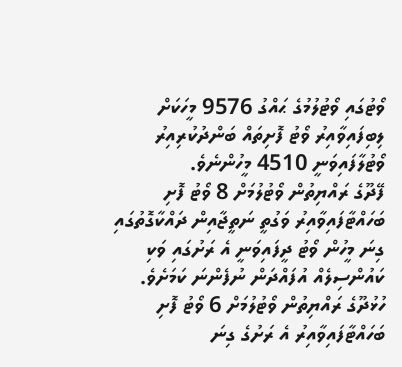ވޯޓުގައި ވޯޓުލުމުގެ ޙައްގު 9576 މީހަކަށް ލިބިފައިވާއިރު ވޯޓު ފޮށިތައް ބަންދުކުރިއިރު ވޯޓުލާފައިވަނީ 4510 މީހުންނެވެ.
ފޭދޫގެ ރައްޔިތުން ވޯޓުލުމަށް 8 ވޯޓު ފޮށި ބަހައްޓާފައިވާއިރު ވަގުތީ ނަތީޖާއިން ދައްކާގޮތުގައި ގިނަ މީހުން ވޯޓު ދީފައިވަނީ އެ ރަށުގައި ވަކި ކައުންސިލެއް އުފައްދަން ނުފެންނަ ކަމަށެވެ.
ހުޅުދޫގެ ރައްޔިތުން ވޯޓުލުމަށް 6 ވޯޓު ފޮށި ބަހައްޓާފައިވާއިރު އެ ރަށުގެ ގިނަ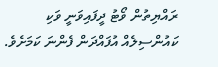ރައްޔިތުން ވޯޓު ދީފައިވަނީ ވަކި ކައުންސިލެއް އުފައްދަން ފެންނަ ކަމަށެވެ.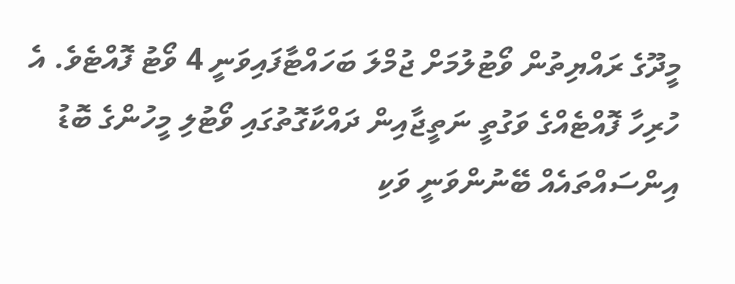މީދޫގެ ރައްޔިތުން ވޯޓުލުމަށް ޖުމްލަ ބަހައްޓާފައިވަނީ 4 ވޯޓު ފޮއްޓެވެ. އެ ހުރިހާ ފޮއްޓެއްގެ ވަގުތީ ނަތީޖާއިން ދައްކާގޮތުގައި ވޯޓުލި މީހުންގެ ބޮޑު އިންސައްތައެއް ބޭނުންވަނީ ވަކި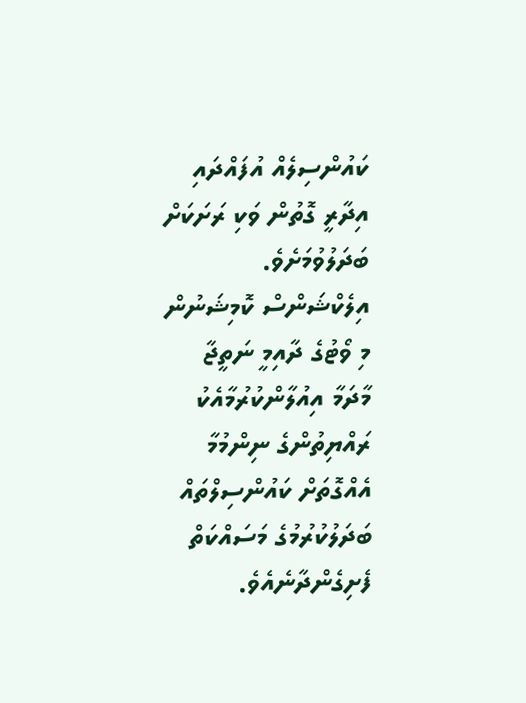ކައުންސިލެއް އުފައްދައި އިދާރީ ގޮތުން ވަކި ރަށަކަށް ބަދަލުވުމަށެވެ.
އިލެކްޝަންސް ކޮމިޝަނުން މި ވޯޓުގެ ދާއިމީ ނަތީޖާ މާދަމާ އިއުލާންކުރުމާއެކު ރައްޔިތުންގެ ނިންމުމާ އެއްގޮތަށް ކައުންސިލްތައް ބަދަލުކުރުމުގެ މަސައްކަތް ފެށިގެންދާނެއެވެ.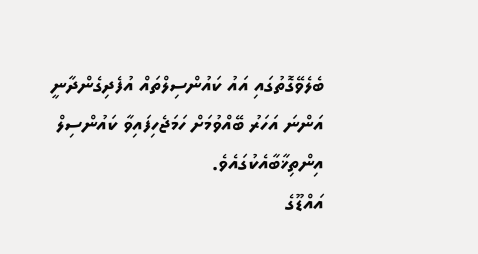ބެލެވޭގޮތުގައި އައު ކައުންސިލްތައް އުފެދިގެންދާނީ އަންނަ އަހަރު ބޭއްވުމަށް ހަމަޖެހިފައިވާ ކައުންސިލް އިންތިޚާބާއެކުގައެވެ.
އައްޑޫގެ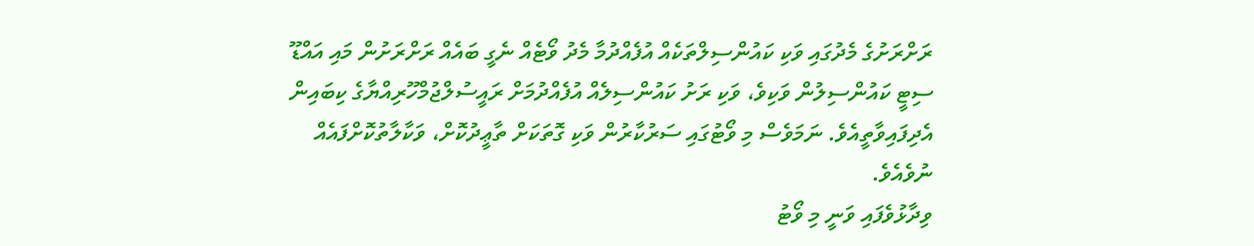ރަށްރަށުގެ މެދުގައި ވަކި ކައުންސިލްތަކެއް އުފެއްދުމާ މެދު ވޯޓެއް ނެގީ ބައެއް ރަށްރަށުން މައި އައްޑޫ ސިޓީ ކައުންސިލުން ވަކިވެ، ވަކި ރަށު ކައުންސިލެއް އުފެއްދުމަށް ރައީސުލްޖުމްހޫރިއްޔާގެ ކިބައިން އެދިފައިވާތީއެވެ. ނަމަވެސް މި ވޯޓުގައި ސަރުކާރުން ވަކި ގޮތަކަށް ތާޢީދުކޮށް، ވަކާލާތުކޮށްފައެއް ނުވެއެވެ.
ވިދާޅުވެފައި ވަނީ މި ވޯޓު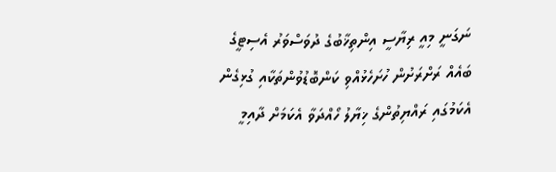ނަގަނީ މިއީ ރިޔާސީ އިންތިޚާބުގެ ދުވަސްވަރު އެސިޓީގެ ބައެއް ރަށްރަށުން ހުށަހެޅުއްވި ކަންބޮޑުވުންތަކާއި ގުޅިގެން އެކަމުގައި ރައްޔިތުންގެ ޚިޔާލު ހޯއްދަވާ އެކަމަށް ދާއިމީ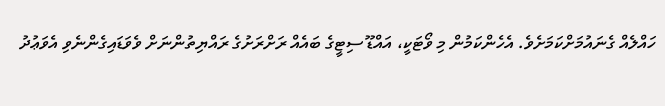ހައްލެއް ގެނައުމަށްކަމަށެވެ. އެހެންކަމުން މި ވޯޓަކީ، އައްޑޫ ސިޓީގެ ބައެއް ރަށްރަށުގެ ރައްޔިތުންނަށް ވެވަޑައިގެންނެވި އެވަޢުދު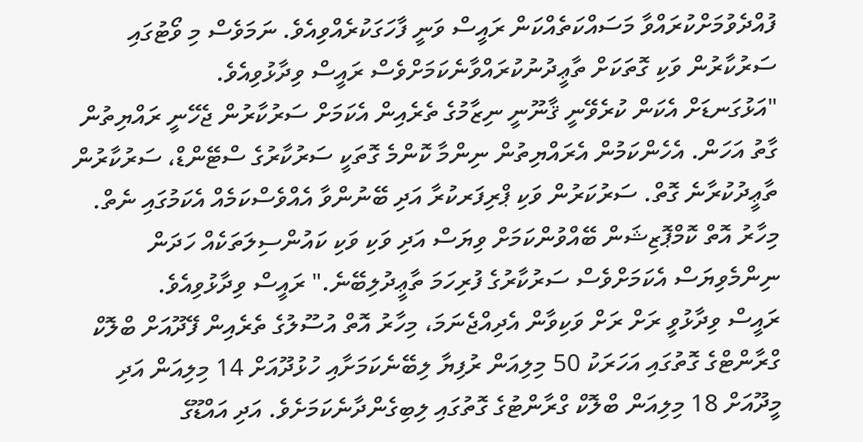ފުއްދެވުމަށްކުރައްވާ މަސައްކަތެއްކަން ރައީސް ވަނީ ފާހަގަކުރެއްވިއެވެ. ނަމަވެސް މި ވޯޓުގައި ސަރުކާރުން ވަކި ގޮތަކަށް ތާޢީދުނުކުރައްވާނެކަމަށްވެސް ރައީސް ވިދާޅުވިއެވެ.
"އަޅުގަނޑަށް އެކަން ކުރެވޭނީ ޤާނޫނީ ނިޒާމުގެ ތެރެއިން އެކަމަށް ސަރުކާރުން ޖެހޭނީ ރައްޔިތުން ގާތު އަހަން. އެހެންކަމުން އެރައްޔިތުން ނިންމާ ކޮންމެ ގޮތަކީ ސަރުކާރުގެ ސްޓޭންޑް، ސަރުކާރުން ތާޢީދުކުރާނެ ގޮތް. ސަރުކަރުން ވަކި ޕްރިފަރކުރާ އަދި ބޭނުންވާ އެއްވެސްކަމެއް އެކަމުގައި ނެތް. މިހާރު އޮތް ކޮމްޕޮޒިޝަން ބޭއްވުންކަމަށް ވިޔަސް އަދި ވަކި ވަކި ކައުންސިލަތަކެއް ހަދަން ނިންމެވިޔަސް އެކަމަށްވެސް ސަރުކާރުގެ ފުރިހަމަ ތާޢީދުލިބޭނެ." ރައީސް ވިދާޅުވިއެވެ.
ރައީސް ވިދާޅުވީ ރަށް ރަށް ވަކިވާން އެދިއްޖެނަމަ، މިހާރު އޮތް އުސޫލުގެ ތެރެއިން ފޭދޫއަށް ބްލޮކް ގްރާންޓްގެ ގޮތުގައި އަހަރަކު 50 މިލިއަން ރުފިޔާ ލިބޭނެކަމަށާއި ހުޅުދޫއަށް 14 މިލިއަން އަދި މީދޫއަށް 18 މިލިއަން ބްލޮކް ގްރާންޓުގެ ގޮތުގައި ލިބިގެންދާނެކަމަށެވެ. އަދި އައްޑޫގެ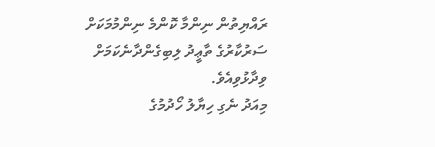ރައްޔިތުން ނިންމާ ކޮންމެ ނިންމުމަކަށް ސަރުކާރުގެ ތާޢީދު ލިބިގެންދާނެކަމަށް ވިދާޅުވިއެވެ.
މިއަދު ނެގި ހިޔާލު ހޯދުމުގެ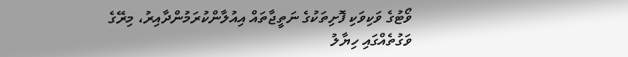ވޯޓުގެ ވަކިވަކި ފޮށިތަކުގެ ނަތީޖާތައް އިއުލާންކުރަމުންދާއިރު، މިރޭގެ ވަގުތެއްގައި ހިޔާލު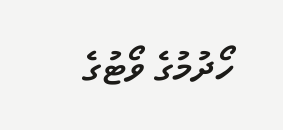ހޯދުމުގެ ވޯޓުގެ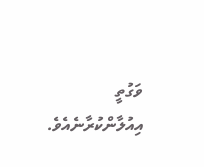ވަގުތީ އިއުލާންކުރާނެއެވެ.